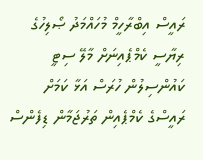ރައީސް އިބްރާހީމް މުހައްމަދު ޞޯލިހުގެ ރިޔާސީ ކެމްޕެއިނަށް މާލޭ ސިޓީ ކައުންސިލުން ހުރަސް އަޅާ ކަމަށް ރައީސްގެ ކެމްޕެއިން ތަރުޖަމާން ޑިފެންސް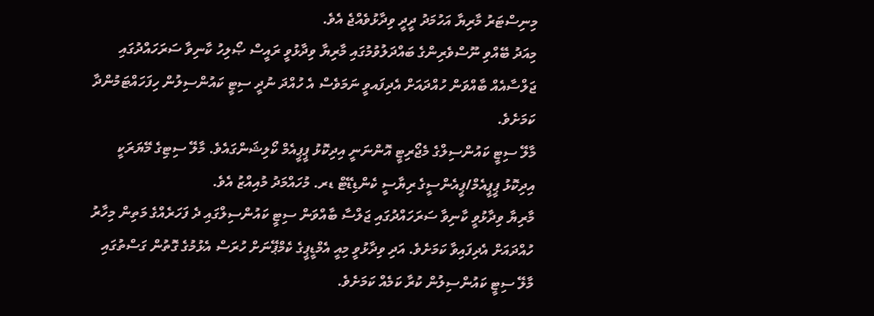މިނިސްޓަރު މާރިޔާ އަހުމަދު ދީދީ ވިދާޅުވެއްޖެ އެވެ.
މިއަދު ބޭއްވި ނޫސްވެރިންގެ ބައްދަލުވުމުގައި މާރިޔާ ވިދާޅުވީ ރައީސް ޞޯލިހު ކާނިވާ ސަރަހައްދުގައި ޖަލްސާއެއް ބާއްވަން ހުއްދައަށް އެދިފައވީ ނަމަވެސް އެ ހުއްދަ ނުދީ ސިޓީ ކައުންސިލުން ހިފަހައްޓަމުންދާ ކަމަށެވެ.
މާލޭ ސިޓީ ކައުންސިލްގެ މެޖޯރިޓީ އޮންނަނީ އިދިކޮޅު ޕީޕީއެމް ކޯލިޝަންގައެވެ. މާލޭ ސިޓިގެ މޭޔަރަކީ އިދިކޮޅު ޕީޕީއެމް/ޕީއެންސީގެ ރިޔާސީ ކެންޑިޑޭޓް ޑރ. މުހައްމަދު މުއިއްޒު އެވެ.
މާރިޔާ ވިދާޅުވީ ކާނިވާ ސަރަހައްދުގައި ޖަލްސާ ބާއްވަން ސިޓީ ކައުންސިލްގައި ދެ ފަހަރެއްގެ މަތިން މިހާރު ހުއްދައަށް އެދިފައިވާ ކަމަށެވެ. އަދި ވިދާޅުވީ މިއީ އެމްޑީޕީގެ ކެމްޕޭނަށް ހުރަސް އެޅުމުގެ ގޮތުން ގަސްތުގައި މާލޭ ސިޓީ ކައުންސިލުން ކުރާ ކަމެއް ކަމަށެވެ.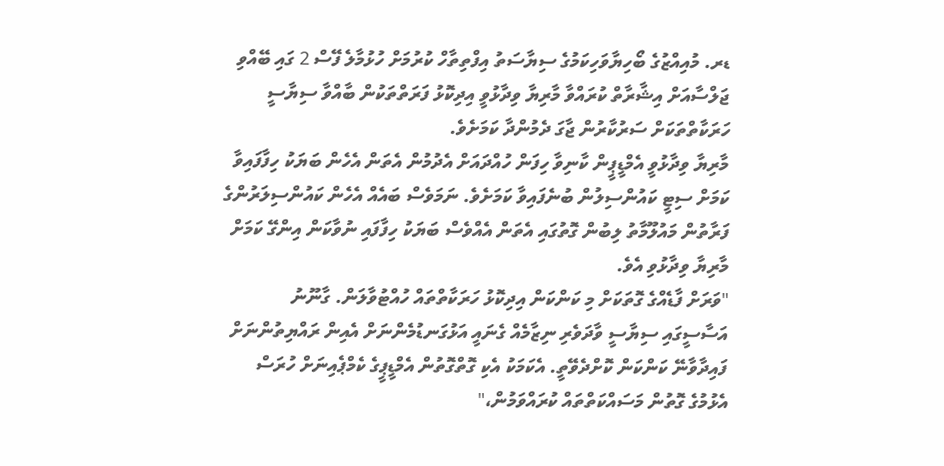ޑރ. މުއިއްޒުގެ ބޯހިޔާވަހިކަމުގެ ސިޔާސަތު އިފްތިތާހް ކުރުމަށް ހުޅުމާލެ ފޭސް 2 ގައި ބޭއްވި ޖަލްސާއަށް އިޝާރާތް ކުރައްވާ މާރިޔާ ވިދާޅުވީ އިދިކޮޅު ފަރަތްތަކުން ބާއްވާ ސިޔާސީ ހަރަކާތްތަކަށް ސަރުކާރުން ޖާގަ ދެމުންދާ ކަމަށެވެ.
މާރިޔާ ވިދާޅުވީ އެމްޑީޕީން ކާނިވާ ހިފަން ހުއްދައަށް އެދުމުން އެތަން އެހެން ބަޔަކު ހިފާފައިވާ ކަމަށް ސިޓީ ކައުންސިލުން ބުނެފައިވާ ކަމަށެވެ. ނަމަވެސް ބައެއް އެހެން ކައުންސިލަރުންގެ ފަރާތުން މައުލޫމާތު ލިބުން ގޮތުގައި އެތަން އެއްވެސް ބަޔަކު ހިފާފައި ނުވާކަން އިންގޭ ކަމަށް މާރިޔާ ވިދާޅުވި އެވެ.
"ވަރަށް ފާޑެއްގެ ގޮތަކަށް މި ކަންކަން އިދިކޮޅު ހަރަކާތްތައް ހުއްޓުވާލަން. ގާނޫނު އަސާސީގައި ސިޔާސީ ވާދަވެރި ނިޒާމެއް ގެނައީ އަޅުގަނޑުމެންނަށް އެއިން ރައްޔިތުންނަށް ފައިދާވާނޭ ކަންކަން ކޮށްދެވޭތީ. އެކަމަކު އެކި ގޮތްގޮތުން އެމްޑީޕީގެ ކެމްޕެއިނަށް ހުރަސް އެޅުމުގެ ގޮތުން މަސައްކަތްތައް ކުރައްވަމުން،"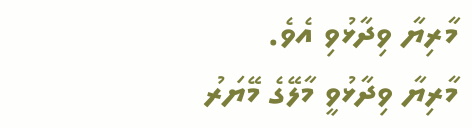މާރިޔާ ވިދާޅުވި އެވެ.
މާރިޔާ ވިދާޅުވީ މާލޭގެ މޭޔަރު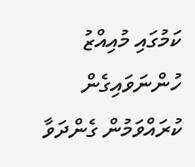ކަމުގައި މުއިއްޒު ހުންނަވައިގެން ކުރައްވަމުން ގެންދަވާ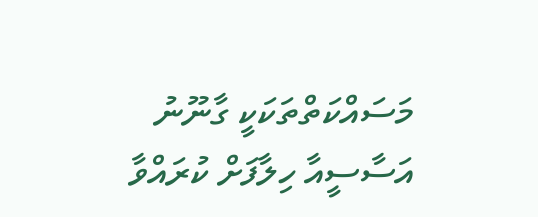މަސައްކަތްތަކަކީ ގާނޫނު އަސާސީއާ ހިލާފަށް ކުރައްވާ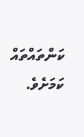ކަންތައްތައް ކަމަށެވެ.